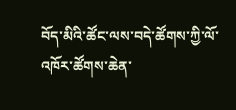བོད་མིའི་ཚོང་ལས་བདེ་ཚོགས་ཀྱི་ལོ་འཁོར་ཚོགས་ཆེན་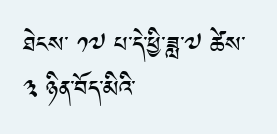ཐེངས་ ༡༧ པ་དེ་ཕྱི་ཟླ་༧ ཚེས་༣ ཉིན་བོད་མིའི་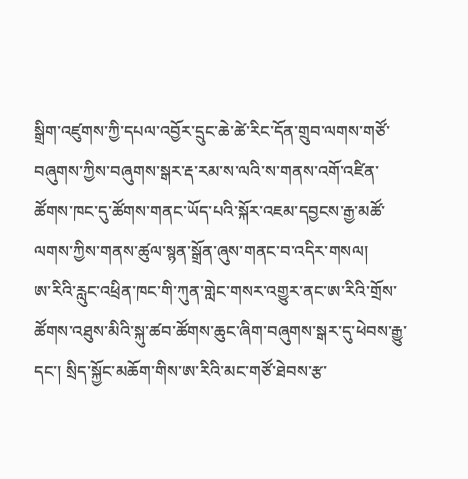སྒྲིག་འཛུགས་ཀྱི་དཔལ་འབྱོར་དྲུང་ཆེ་ཚེ་རིང་དོན་གྲུབ་ལགས་གཙོ་བཞུགས་ཀྱིས་བཞུགས་སྒར་རྡ་རམ་ས་ལའི་ས་གནས་འགོ་འཛིན་ཚོགས་ཁང་དུ་ཚོགས་གནང་ཡོད་པའི་སྐོར་འཇམ་དབྱངས་རྒྱ་མཚོ་ལགས་ཀྱིས་གནས་ཚུལ་སྙན་སྒྲོན་ཞུས་གནང་བ་འདིར་གསལ།
ཨ་རིའི་རླུང་འཕྲིན་ཁང་གི་ཀུན་གླེང་གསར་འགྱུར་ནང་ཨ་རིའི་གྲོས་ཚོགས་འཐུས་མིའི་སྐུ་ཚབ་ཚོགས་ཆུང་ཞིག་བཞུགས་སྒར་དུ་ཕེབས་རྒྱུ་དང་། སྲིད་སྐྱོང་མཆོག་གིས་ཨ་རིའི་མང་གཙོ་ཐེབས་རྩ་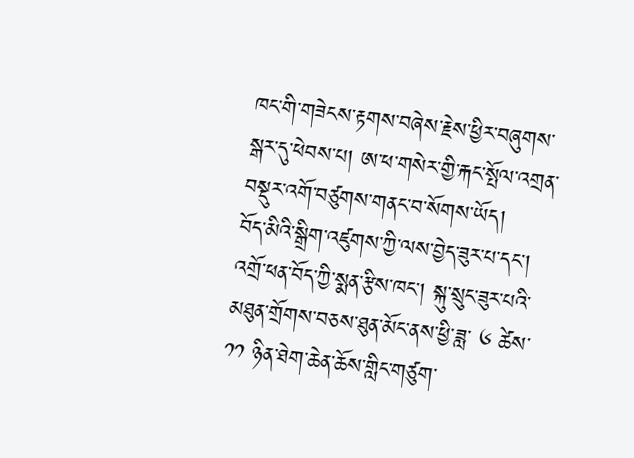ཁང་གི་གཟེངས་རྟགས་བཞེས་རྗེས་ཕྱིར་བཞུགས་སྒར་དུ་ཕེབས་པ། ཨ་ཕ་གསེར་གྱི་རྐང་སྤོལ་འགྲན་བསྡུར་འགོ་བཙུགས་གནང་བ་སོགས་ཡོད།
བོད་མིའི་སྒྲིག་འཛུགས་ཀྱི་ལས་བྱེད་ཟུར་པ་དང་། འགྲོ་ཕན་བོད་ཀྱི་སྨན་རྩིས་ཁང་། སྐུ་སྲུང་ཟུར་པའི་མཐུན་གྲོགས་བཅས་ཐུན་མོང་ནས་ཕྱི་ཟླ་ ༦ ཚེས་ ༡༡ ཉིན་ཐེག་ཆེན་ཆོས་གླིང་གཙུག་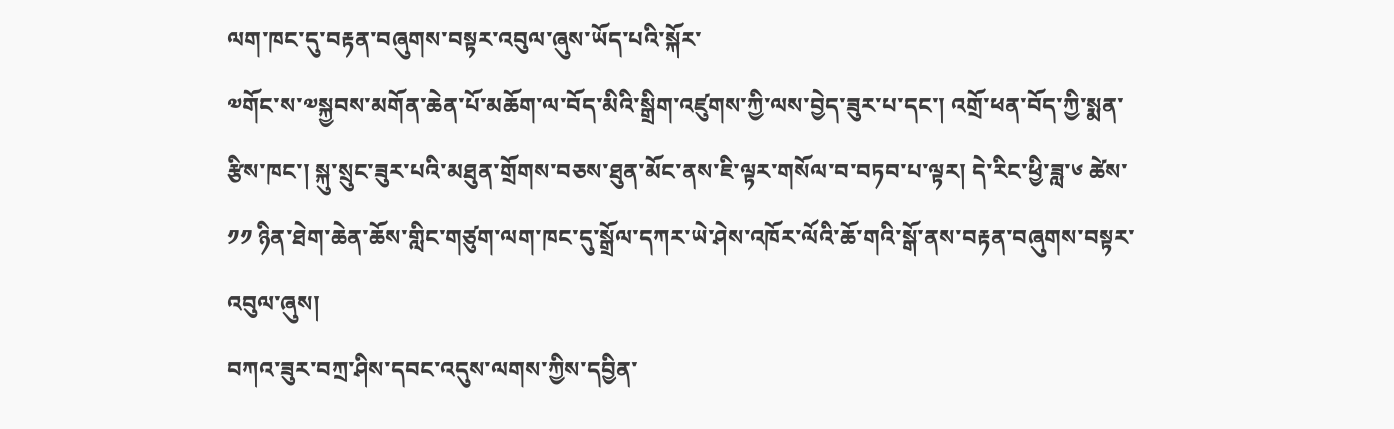ལག་ཁང་དུ་བརྟན་བཞུགས་བསྟར་འབུལ་ཞུས་ཡོད་པའི་སྐོར་
༧གོང་ས་༧སྐྱབས་མགོན་ཆེན་པོ་མཆོག་ལ་བོད་མིའི་སྒྲིག་འཛུགས་ཀྱི་ལས་བྱེད་ཟུར་པ་དང་། འགྲོ་ཕན་བོད་ཀྱི་སྨན་རྩིས་ཁང་། སྐུ་སྲུང་ཟུར་པའི་མཐུན་གྲོགས་བཅས་ཐུན་མོང་ནས་ཇི་ལྟར་གསོལ་བ་བཏབ་པ་ལྟར། དེ་རིང་ཕྱི་ཟླ་༦ ཚེས་ ༡༡ ཉིན་ཐེག་ཆེན་ཆོས་གླིང་གཙུག་ལག་ཁང་དུ་སྒྲོལ་དཀར་ཡེ་ཤེས་འཁོར་ལོའི་ཆོ་གའི་སྒོ་ནས་བརྟན་བཞུགས་བསྟར་འབུལ་ཞུས།
བཀའ་ཟུར་བཀྲ་ཤིས་དབང་འདུས་ལགས་ཀྱིས་དབྱིན་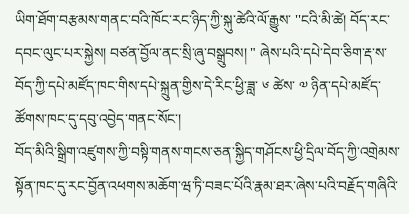ཡིག་ཐོག་བརྩམས་གནང་བའི་ཁོང་རང་ཉིད་ཀྱི་སྐུ་ཚེའི་ལོ་རྒྱུས་ ''ངའི་མི་ཚེ། བོད་རང་དབང་ལུང་པར་སྐྱེས། བཙན་བྱོལ་ནང་སྲི་ཞུ་བསྒྲུབས། " ཞེས་པའི་དཔེ་དེབ་ཅིག་རྡ་ས་བོད་ཀྱི་དཔེ་མཛོད་ཁང་གིས་དཔེ་སྐྲུན་གྱིས་དེ་རིང་ཕྱི་ཟླ་ ༦ ཚེས་ ༧ ཉིན་དཔེ་མཛོད་ཚོགས་ཁང་དུ་དབུ་འབྱེད་གནང་སོང་།
བོད་མིའི་སྒྲིག་འཛུགས་ཀྱི་བསྟི་གནས་གངས་ཅན་སྐྱིད་གཤོངས་ཕྱི་དྲིལ་བོད་ཀྱི་འགྲེམས་སྟོན་ཁང་དུ་རང་བྱོན་འཕགས་མཆོག་ཝ་ཏི་བཟང་པོའི་རྣམ་ཐར་ཞེས་པའི་བརྗོད་གཞིའི་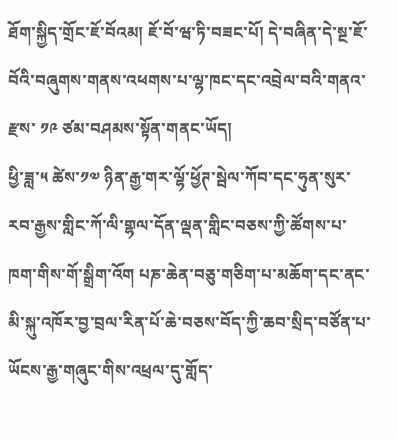ཐོག་སྐྱིད་གྲོང་ཇོ་བོའམ། ཇོ་བོ་ཝ་ཏི་བཟང་པོ། དེ་བཞིན་དེ་སྔ་ཇོ་བོའི་བཞུགས་གནས་འཕགས་པ་ལྷ་ཁང་དང་འབྲེལ་བའི་གནའ་རྫས་ ༡༩ ཙམ་བཤམས་སྟོན་གནང་ཡོད།
ཕྱི་ཟླ་༥ ཚེས་༡༧ ཉིན་རྒྱ་གར་ལྷོ་ཕྱོཊ་སྦེལ་ཀོབ་དང་ཧུན་སུར་རབ་རྒྱས་གླིང་ཀོ་ལི་གྷལ་དོན་ལྡན་གླིང་བཅས་ཀྱི་ཚོགས་པ་ཁག་གིས་གོ་སྒྲིག་འོག པཎ་ཆེན་བཅུ་གཅིག་པ་མཆོག་དང་ནང་མི་སྐུ་འཁོར་བྱ་བྲལ་རིན་པོ་ཆེ་བཅས་བོད་ཀྱི་ཆབ་སྲིད་བཙོན་པ་ཡོངས་རྒྱ་གཞུང་གིས་འཕྲལ་དུ་གློད་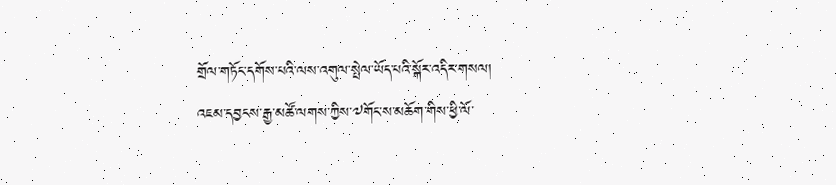གྲོལ་གཏོང་དགོས་པའི་ལས་འགུལ་སྤེལ་ཡོད་པའི་སྐོར་འདིར་གསལ།
འཇམ་དབྱངས་རྒྱ་མཚོ་ལགས་ཀྱིས་༧གོང་ས་མཆོག་གིས་ཕྱི་ལོ་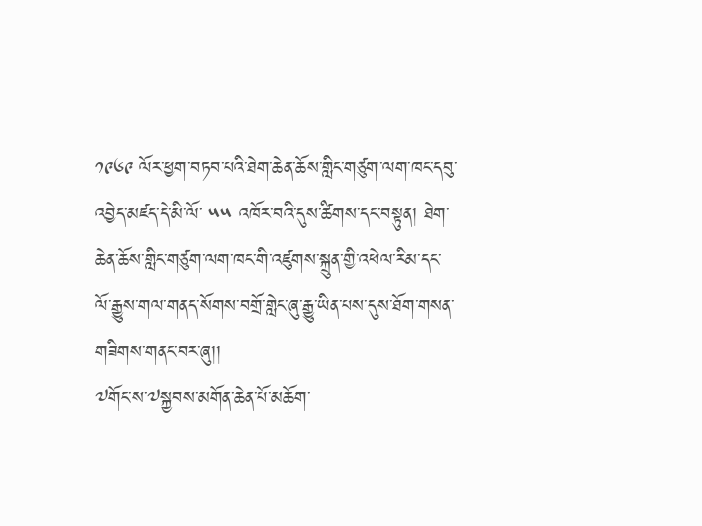༡༩༦༩ ལོར་ཕྱག་བཏབ་པའི་ཐེག་ཆེན་ཆོས་གླིང་གཙུག་ལག་ཁང་དབུ་འབྱེད་མཛད་དེ་མི་ལོ་ ༥༥ འཁོར་བའི་དུས་ཚིགས་དང་བསྟུན། ཐེག་ཆེན་ཆོས་གླིང་གཙུག་ལག་ཁང་གི་འཛུགས་སྐྲུན་གྱི་འཕེལ་རིམ་དང་ལོ་རྒྱུས་གལ་གནད་སོགས་བགྲོ་གླེང་ཞུ་རྒྱུ་ཡིན་པས་དུས་ཐོག་གསན་གཟིགས་གནང་བར་ཞུ།།
༧གོང་ས་༧སྐྱབས་མགོན་ཆེན་པོ་མཆོག་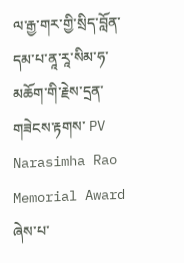ལ་རྒྱ་གར་གྱི་སྲིད་བློན་དམ་པ་ནཱ་རཱ་སིམ་ཧ་མཆོག་གི་རྗེས་དྲན་གཟེངས་རྟགས་ PV Narasimha Rao Memorial Award ཞེས་པ་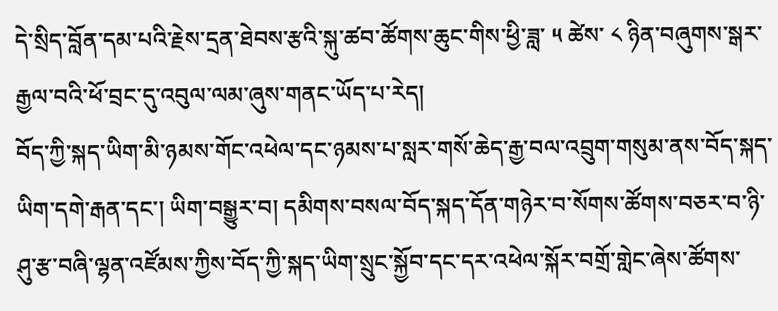དེ་སྲིད་བློན་དམ་པའི་རྗེས་དྲན་ཐེབས་རྩའི་སྐུ་ཚབ་ཚོགས་ཆུང་གིས་ཕྱི་ཟླ་ ༥ ཚེས་ ༨ ཉིན་བཞུགས་སྒར་རྒྱལ་བའི་ཕོ་བྲང་དུ་འབུལ་ལམ་ཞུས་གནང་ཡོད་པ་རེད།
བོད་ཀྱི་སྐད་ཡིག་མི་ཉམས་གོང་འཕེལ་དང་ཉམས་པ་སླར་གསོ་ཆེད་རྒྱ་བལ་འབྲུག་གསུམ་ནས་བོད་སྐད་ཡིག་དགེ་རྒན་དང་། ཡིག་བསྒྱུར་བ། དམིགས་བསལ་བོད་སྐད་དོན་གཉེར་བ་སོགས་ཚོགས་བཅར་བ་ཉི་ཤུ་རྩ་བཞི་ལྷན་འཛོམས་ཀྱིས་བོད་ཀྱི་སྐད་ཡིག་སྲུང་སྐྱོབ་དང་དར་འཕེལ་སྐོར་བགྲོ་གླེང་ཞེས་ཚོགས་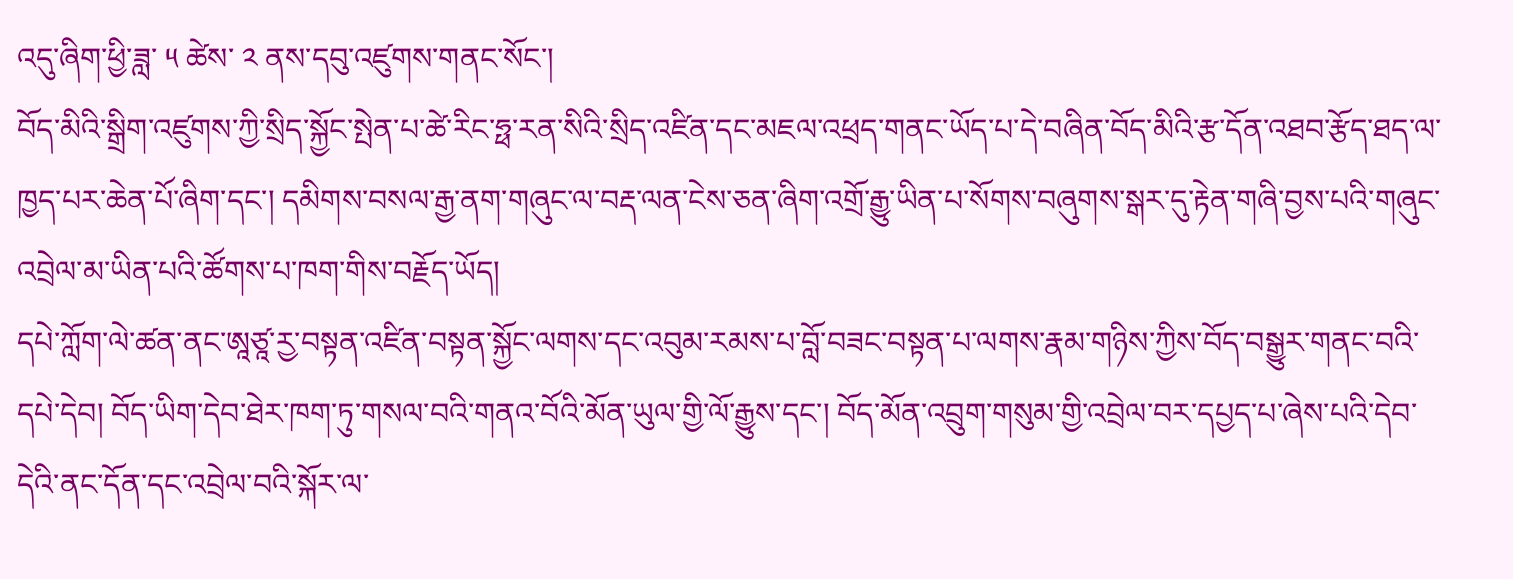འདུ་ཞིག་ཕྱི་ཟླ་ ༥ ཚེས་ ༢ ནས་དབུ་འཛུགས་གནང་སོང་།
བོད་མིའི་སྒྲིག་འཛུགས་ཀྱི་སྲིད་སྐྱོང་སྤེན་པ་ཚེ་རིང་ཧྥ་རན་སིའི་སྲིད་འཛིན་དང་མཇལ་འཕྲད་གནང་ཡོད་པ་དེ་བཞིན་བོད་མིའི་རྩ་དོན་འཐབ་རྩོད་ཐད་ལ་ཁྱད་པར་ཆེན་པོ་ཞིག་དང་། དམིགས་བསལ་རྒྱ་ནག་གཞུང་ལ་བརྡ་ལན་ངེས་ཅན་ཞིག་འགྲོ་རྒྱུ་ཡིན་པ་སོགས་བཞུགས་སྒར་དུ་རྟེན་གཞི་བྱས་པའི་གཞུང་འབྲེལ་མ་ཡིན་པའི་ཚོགས་པ་ཁག་གིས་བརྗོད་ཡོད།
དཔེ་ཀློག་ལེ་ཚན་ནང་ཨཱཙཱ་རྱ་བསྟན་འཛིན་བསྟན་སྐྱོང་ལགས་དང་འབུམ་རམས་པ་བློ་བཟང་བསྟན་པ་ལགས་རྣམ་གཉིས་ཀྱིས་བོད་བསྒྱུར་གནང་བའི་དཔེ་དེབ། བོད་ཡིག་དེབ་ཐེར་ཁག་ཏུ་གསལ་བའི་གནའ་བོའི་མོན་ཡུལ་གྱི་ལོ་རྒྱུས་དང་། བོད་མོན་འབྲུག་གསུམ་གྱི་འབྲེལ་བར་དཔྱད་པ་ཞེས་པའི་དེབ་དེའི་ནང་དོན་དང་འབྲེལ་བའི་སྐོར་ལ་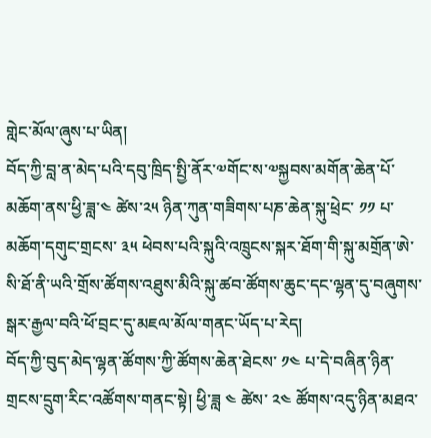གླེང་མོལ་ཞུས་པ་ཡིན།
བོད་ཀྱི་བླ་ན་མེད་པའི་དབུ་ཁྲིད་སྤྱི་ནོར་༧གོང་ས་༧སྐྱབས་མགོན་ཆེན་པོ་མཆོག་ནས་ཕྱི་ཟླ་༤ ཚེས་༢༥ ཉིན་ཀུན་གཟིགས་པཎ་ཆེན་སྐུ་ཕྲེང་ ༡༡ པ་མཆོག་དགུང་གྲངས་ ༣༥ ཕེབས་པའི་སྐུའི་འཁྲུངས་སྐར་ཐོག་གི་སྐུ་མགྲོན་ཨེ་སི་ཐོ་ནི་ཡའི་གྲོས་ཚོགས་འཐུས་མིའི་སྐུ་ཚབ་ཚོགས་ཆུང་དང་ལྷན་དུ་བཞུགས་སྒར་རྒྱལ་བའི་ཕོ་བྲང་དུ་མཇལ་མོལ་གནང་ཡོད་པ་རེད།
བོད་ཀྱི་བུད་མེད་ལྷན་ཚོགས་ཀྱི་ཚོགས་ཆེན་ཐེངས་ ༡༤ པ་དེ་བཞིན་ཉིན་གྲངས་དྲུག་རིང་འཚོགས་གནང་སྟེ། ཕྱི་ཟླ ༤ ཚེས་ ༢༤ ཚོགས་འདུ་ཉིན་མཐའ་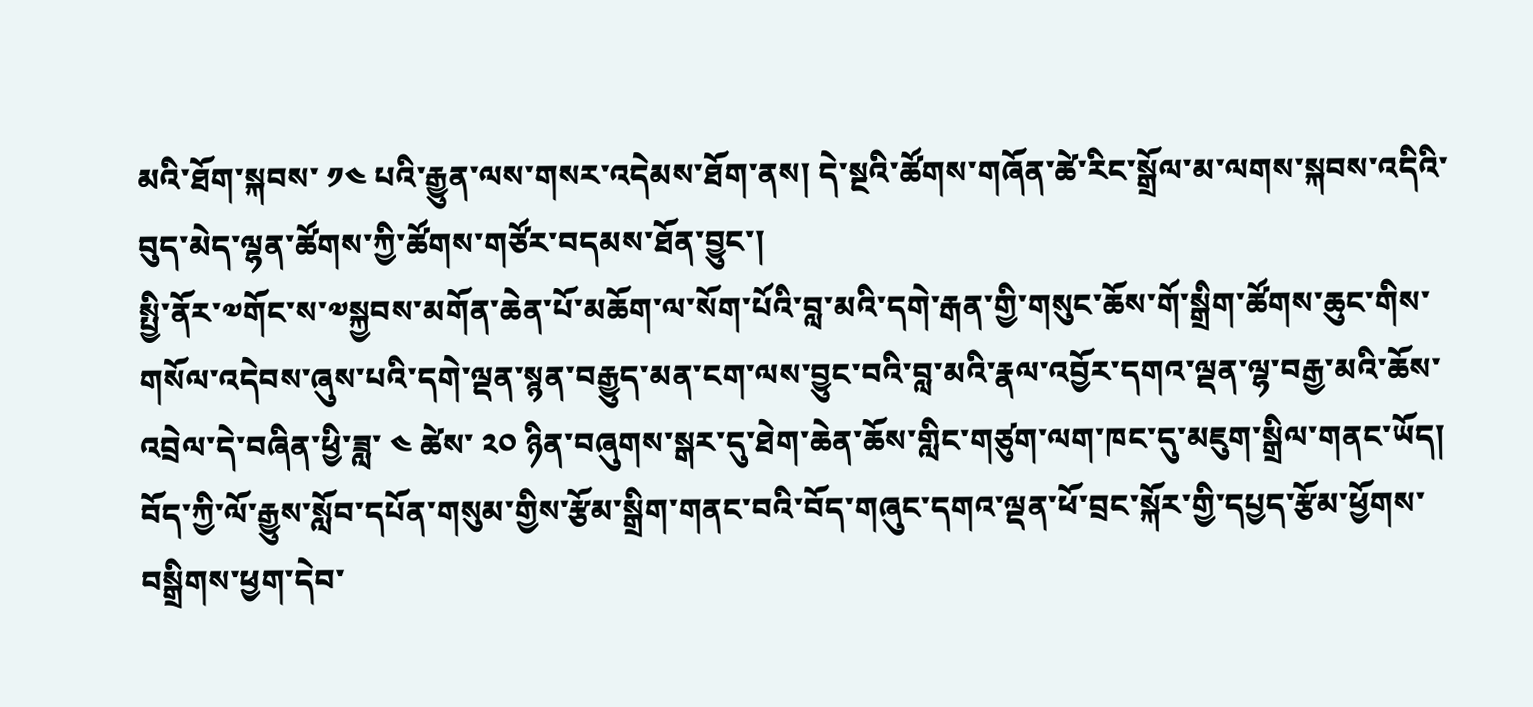མའི་ཐོག་སྐབས་ ༡༤ པའི་རྒྱུན་ལས་གསར་འདེམས་ཐོག་ནས། དེ་སྔའི་ཚོགས་གཞོན་ཚེ་རིང་སྒྲོལ་མ་ལགས་སྐབས་འདིའི་བུད་མེད་ལྷན་ཚོགས་ཀྱི་ཚོགས་གཙོར་བདམས་ཐོན་བྱུང་།
སྤྱི་ནོར་༧གོང་ས་༧སྐྱབས་མགོན་ཆེན་པོ་མཆོག་ལ་སོག་པོའི་བླ་མའི་དགེ་རྒན་གྱི་གསུང་ཆོས་གོ་སྒྲིག་ཚོགས་ཆུང་གིས་གསོལ་འདེབས་ཞུས་པའི་དགེ་ལྡན་སྙན་བརྒྱུད་མན་ངག་ལས་བྱུང་བའི་བླ་མའི་རྣལ་འབྱོར་དགའ་ལྡན་ལྷ་བརྒྱ་མའི་ཆོས་འབྲེལ་དེ་བཞིན་ཕྱི་ཟླ་ ༤ ཚེས་ ༢༠ ཉིན་བཞུགས་སྒར་དུ་ཐེག་ཆེན་ཆོས་གླིང་གཙུག་ལག་ཁང་དུ་མཇུག་སྒྲིལ་གནང་ཡོད།
བོད་ཀྱི་ལོ་རྒྱུས་སློབ་དཔོན་གསུམ་གྱིས་རྩོམ་སྒྲིག་གནང་བའི་བོད་གཞུང་དགའ་ལྡན་ཕོ་བྲང་སྐོར་གྱི་དཔྱད་རྩོམ་ཕྱོགས་བསྒྲིགས་ཕྱག་དེབ་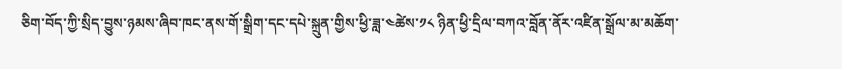ཅིག་བོད་ཀྱི་སྲིད་བྱུས་ཉམས་ཞིབ་ཁང་ནས་གོ་སྒྲིག་དང་དཔེ་སྐྲུན་གྱིས་ཕྱི་ཟླ་༤ཚེས་༡༨ ཉིན་ཕྱི་དྲིལ་བཀའ་བློན་ནོར་འཛིན་སྒྲོལ་མ་མཆོག་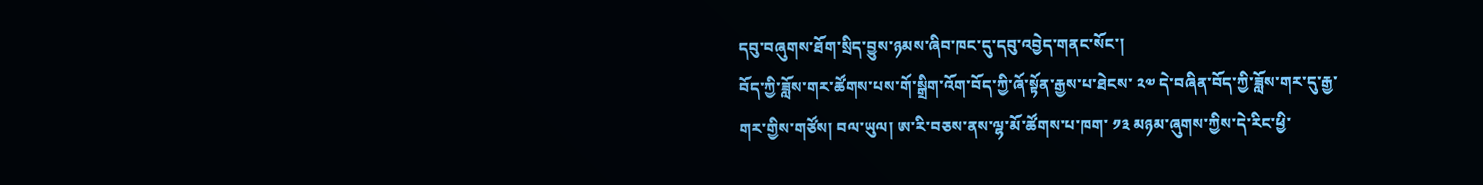དབུ་བཞུགས་ཐོག་སྲིད་བྱུས་ཉམས་ཞིབ་ཁང་དུ་དབུ་འབྱེད་གནང་སོང་།
བོད་ཀྱི་ཟློས་གར་ཚོགས་པས་གོ་སྒྲིག་འོག་བོད་ཀྱི་ཞོ་སྟོན་རྒྱས་པ་ཐེངས་ ༢༧ དེ་བཞིན་བོད་ཀྱི་ཟློས་གར་དུ་རྒྱ་གར་གྱིས་གཙོས། བལ་ཡུལ། ཨ་རི་བཅས་ནས་ལྷ་མོ་ཚོགས་པ་ཁག་ ༡༣ མཉམ་ཞུགས་ཀྱིས་དེ་རིང་ཕྱི་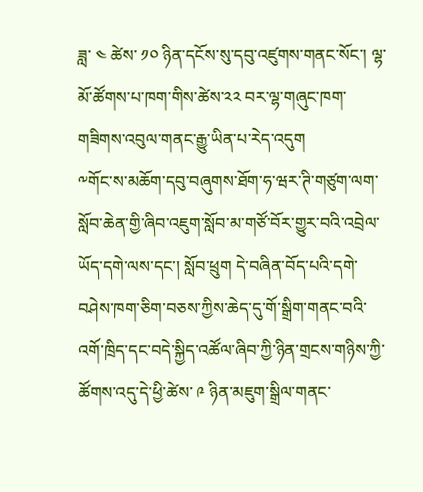ཟླ་ ༤ ཚེས་ ༡༠ ཉིན་དངོས་སུ་དབུ་འཛུགས་གནང་སོང་། ལྷ་མོ་ཚོགས་པ་ཁག་གིས་ཚེས་༢༢ བར་ལྷ་གཞུང་ཁག་གཟིགས་འབུལ་གནང་རྒྱུ་ཡིན་པ་རེད་འདུག
༸གོང་ས་མཆོག་དབུ་བཞུགས་ཐོག་ཧ་ཝར་ཊི་གཙུག་ལག་སློབ་ཆེན་གྱི་ཞིབ་འཇུག་སློབ་མ་གཙོ་བོར་གྱུར་བའི་འབྲེལ་ཡོད་དགེ་ལས་དང་། སློབ་ཕྲུག དེ་བཞིན་བོད་པའི་དགེ་བཤེས་ཁག་ཅིག་བཅས་ཀྱིས་ཆེད་དུ་གོ་སྒྲིག་གནང་བའི་འགོ་ཁྲིད་དང་བདེ་སྐྱིད་འཚོལ་ཞིབ་ཀྱི་ཉིན་གྲངས་གཉིས་ཀྱི་ཚོགས་འདུ་དེ་ཕྱི་ཚེས་ ༩ ཉིན་མཇུག་སྒྲིལ་གནང་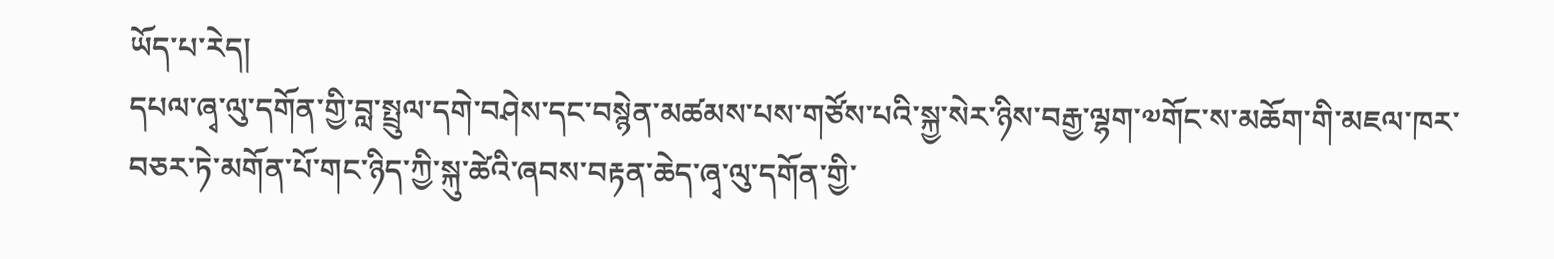ཡོད་པ་རེད།
དཔལ་ཞྭ་ལུ་དགོན་གྱི་བླ་སྤྲུལ་དགེ་བཤེས་དང་བསྙེན་མཚམས་པས་གཙོས་པའི་སྐྱ་སེར་ཉིས་བརྒྱ་ལྷག་༧གོང་ས་མཆོག་གི་མཇལ་ཁར་བཅར་ཏེ་མགོན་པོ་གང་ཉིད་ཀྱི་སྐུ་ཚེའི་ཞབས་བརྟན་ཆེད་ཞྭ་ལུ་དགོན་གྱི་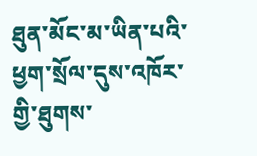ཐུན་མོང་མ་ཡིན་པའི་ཕྱག་སྲོལ་དུས་འཁོར་གྱི་ཐུགས་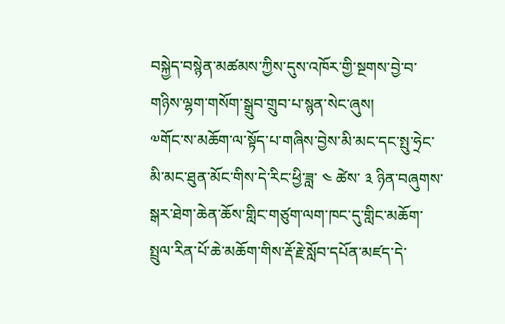བསྐྱེད་བསྙེན་མཚམས་ཀྱིས་དུས་འཁོར་གྱི་སྔགས་བྱེ་བ་གཉིས་ལྷག་གསོག་སྒྲུབ་གྲུབ་པ་སྙན་སེང་ཞུས།
༧གོང་ས་མཆོག་ལ་སྟོད་པ་གཞིས་བྱེས་མི་མང་དང་སྤུ་ཧྲེང་མི་མང་ཐུན་མོང་གིས་དེ་རིང་ཕྱི་ཟླ་ ༤ ཚེས་ ༣ ཉིན་བཞུགས་སྒར་ཐེག་ཆེན་ཆོས་གླིང་གཙུག་ལག་ཁང་དུ་གླིང་མཆོག་སྤྲུལ་རིན་པོ་ཆེ་མཆོག་གིས་རྡོ་རྗེ་སློབ་དཔོན་མཛད་དེ་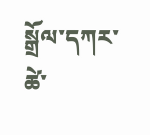སྒྲོལ་དཀར་ཚེ་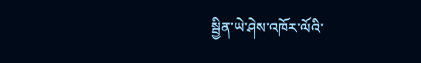སྦྱིན་ཡེ་ཤེས་འཁོར་ལོའི་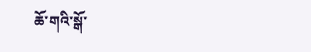ཆོ་གའི་སྒོ་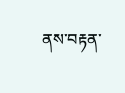ནས་བརྟན་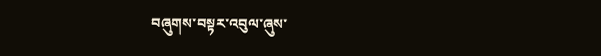བཞུགས་བསྟར་འབུལ་ཞུས་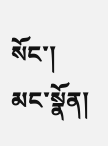སོང་།
མང་སྣོན།